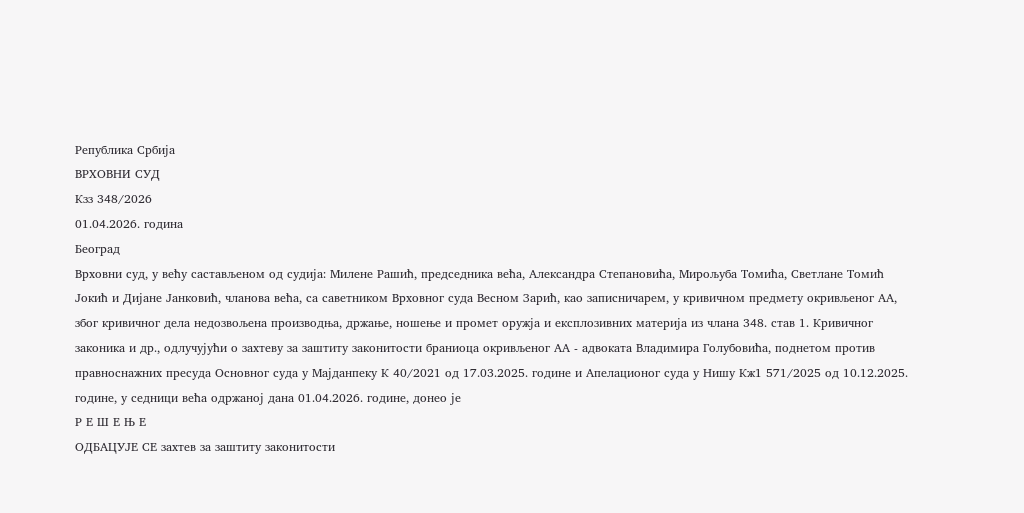Република Србија
ВРХОВНИ СУД
Кзз 348/2026
01.04.2026. година
Београд
Врховни суд, у већу састављеном од судија: Милене Рашић, председника већа, Александра Степановића, Мирољуба Томића, Светлане Томић Јокић и Дијане Јанковић, чланова већа, са саветником Врховног суда Весном Зарић, као записничарем, у кривичном предмету окривљеног АА, због кривичног дела недозвољена производња, држање, ношење и промет оружја и експлозивних материја из члана 348. став 1. Кривичног законика и др., одлучујући о захтеву за заштиту законитости браниоца окривљеног АА - адвоката Владимира Голубовића, поднетом против правноснажних пресуда Основног суда у Мајданпеку К 40/2021 од 17.03.2025. године и Апелационог суда у Нишу Кж1 571/2025 од 10.12.2025. године, у седници већа одржаној дана 01.04.2026. године, донео је
Р Е Ш Е Њ Е
ОДБАЦУЈЕ СЕ захтев за заштиту законитости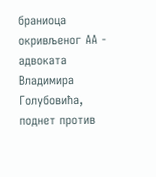браниоца окривљеног АА - адвоката Владимира Голубовића, поднет против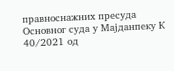правноснажних пресуда Основног суда у Мајданпеку К 40/2021 од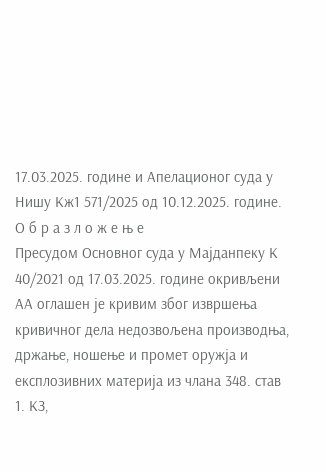17.03.2025. године и Апелационог суда у Нишу Кж1 571/2025 од 10.12.2025. године.
О б р а з л о ж е њ е
Пресудом Основног суда у Мајданпеку К 40/2021 од 17.03.2025. године окривљени АА оглашен је кривим због извршења кривичног дела недозвољена производња, држање, ношење и промет оружја и експлозивних материја из члана 348. став 1. КЗ,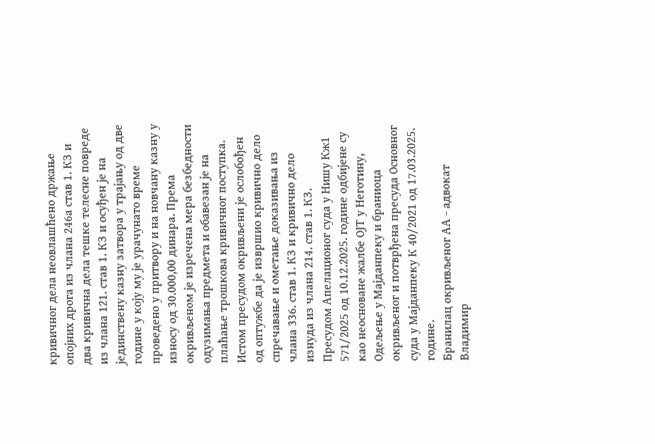кривичног дела неовлашћено држање опојних дрога из члана 246а став 1. КЗ и два кривична дела тешке телесне повреде из члана 121. став 1. КЗ и осуђен је на јединствену казну затвора у трајању од две године у коју му је урачунато време проведено у притвору и на новчану казну у износу од 30.000,00 динара. Према окривљеном је изречена мера безбедности одузимања предмета и обавезан је на плаћање трошкова кривичног поступка. Истом пресудом окривљени је ослобођен од оптужбе да је извршио кривично дело спречавање и ометање доказивања из члана 336. став 1. КЗ и кривично дело изнуда из члана 214. став 1. КЗ.
Пресудом Апелационог суда у Нишу Кж1 571/2025 од 10.12.2025. године одбијене су као неосноване жалбе ОЈТ у Неготину, Одељење у Мајданпеку и браниоца окривљеног и потврђена пресуда Основног суда у Мајданпеку К 40/2021 од 17.03.2025. године.
Бранилац окривљеног АА - адвокат Владимир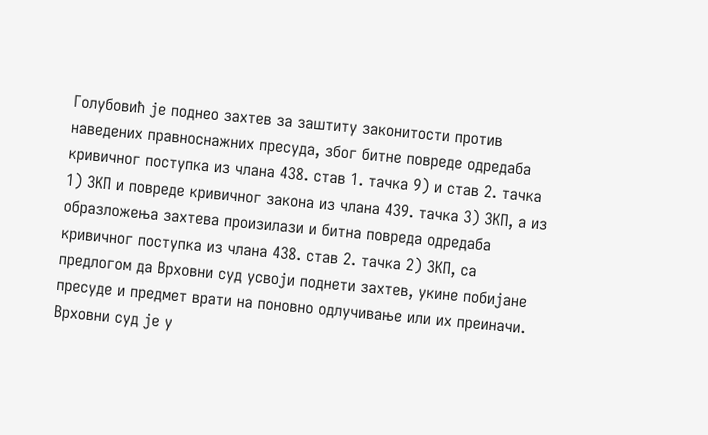Голубовић је поднео захтев за заштиту законитости против наведених правноснажних пресуда, због битне повреде одредаба кривичног поступка из члана 438. став 1. тачка 9) и став 2. тачка 1) ЗКП и повреде кривичног закона из члана 439. тачка 3) ЗКП, а из образложења захтева произилази и битна повреда одредаба кривичног поступка из члана 438. став 2. тачка 2) ЗКП, са предлогом да Врховни суд усвоји поднети захтев, укине побијане пресуде и предмет врати на поновно одлучивање или их преиначи.
Врховни суд је у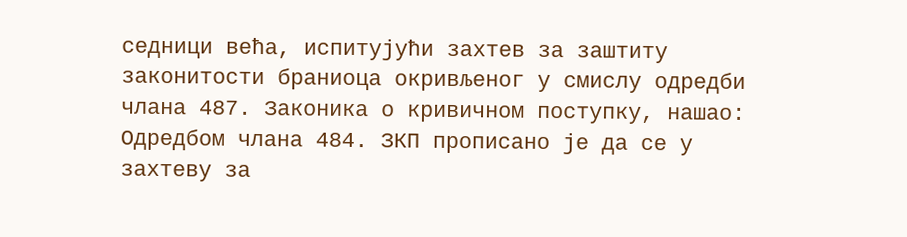седници већа, испитујући захтев за заштиту законитости браниоца окривљеног у смислу одредби члана 487. Законика о кривичном поступку, нашао:
Одредбом члана 484. ЗКП прописано је да се у захтеву за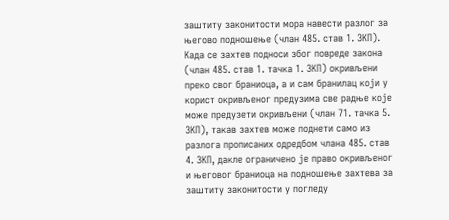заштиту законитости мора навести разлог за његово подношење (члан 485. став 1. ЗКП). Када се захтев подноси због повреде закона (члан 485. став 1. тачка 1. ЗКП) окривљени преко свог браниоца, а и сам бранилац који у корист окривљеног предузима све радње које може предузети окривљени (члан 71. тачка 5. ЗКП), такав захтев може поднети само из разлога прописаних одредбом члана 485. став 4. ЗКП, дакле ограничено је право окривљеног и његовог браниоца на подношење захтева за заштиту законитости у погледу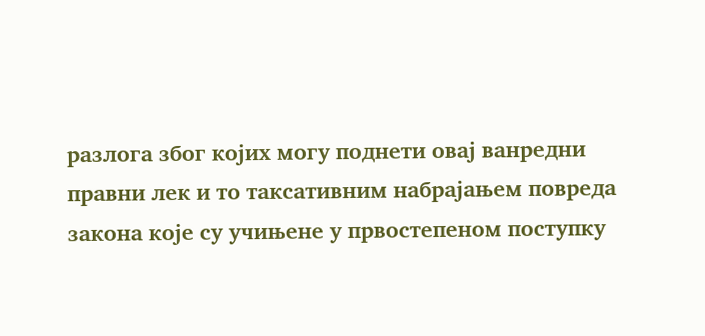разлога због којих могу поднети овај ванредни правни лек и то таксативним набрајањем повреда закона које су учињене у првостепеном поступку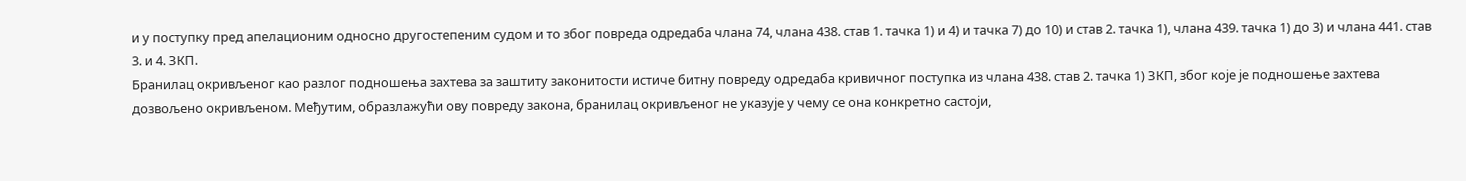и у поступку пред апелационим односно другостепеним судом и то због повреда одредаба члана 74, члана 438. став 1. тачка 1) и 4) и тачка 7) до 10) и став 2. тачка 1), члана 439. тачка 1) до 3) и члана 441. став 3. и 4. ЗКП.
Бранилац окривљеног као разлог подношења захтева за заштиту законитости истиче битну повреду одредаба кривичног поступка из члана 438. став 2. тачка 1) ЗКП, због којe је подношење захтева дозвољено окривљеном. Међутим, образлажући ову повреду закона, бранилац окривљеног не указује у чему се она конкретно састоји,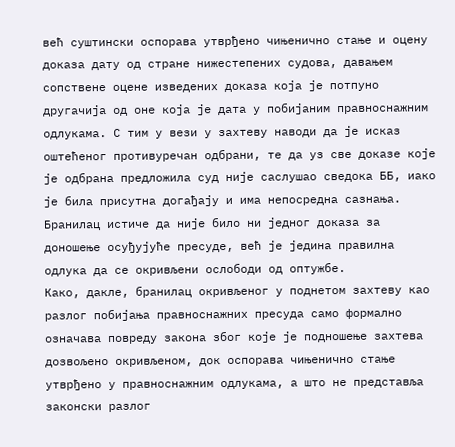већ суштински оспорава утврђено чињенично стање и оцену доказа дату од стране нижестепених судова, давањем сопствене оцене изведених доказа која је потпуно другачија од оне која је дата у побијаним правноснажним одлукама. С тим у вези у захтеву наводи да је исказ оштећеног противуречан одбрани, те да уз све доказе које је одбрана предложила суд није саслушао сведока ББ, иако је била присутна догађају и има непосредна сазнања. Бранилац истиче да није било ни једног доказа за доношење осуђујуће пресуде, већ је једина правилна одлука да се окривљени ослободи од оптужбе.
Како, дакле, бранилац окривљеног у поднетом захтеву као разлог побијања правноснажних пресуда само формално означава повреду закона због које је подношење захтева дозвољено окривљеном, док оспорава чињенично стање утврђено у правноснажним одлукама, а што не представља законски разлог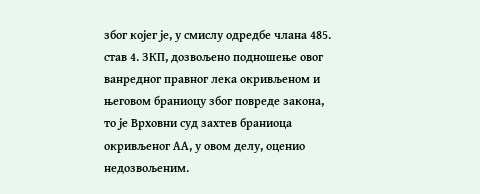због којег је, у смислу одредбе члана 485. став 4. ЗКП, дозвољено подношење овог ванредног правног лека окривљеном и његовом браниоцу због повреде закона, то је Врховни суд захтев браниоца окривљеног АА, у овом делу, оценио недозвољеним.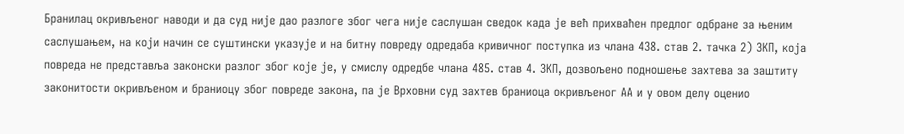Бранилац окривљеног наводи и да суд није дао разлоге због чега није саслушан сведок када је већ прихваћен предлог одбране за њеним саслушањем, на који начин се суштински указује и на битну повреду одредаба кривичног поступка из члана 438. став 2. тачка 2) ЗКП, која повреда не представља законски разлог због које је, у смислу одредбе члана 485. став 4. ЗКП, дозвољено подношење захтева за заштиту законитости окривљеном и браниоцу због повреде закона, па је Врховни суд захтев браниоца окривљеног АА и у овом делу оценио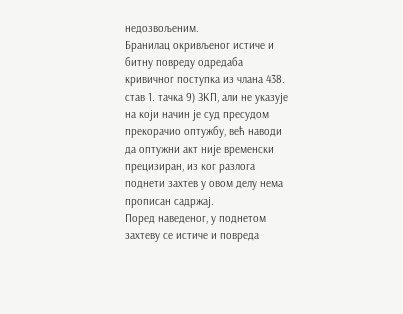недозвољеним.
Бранилац окривљеног истиче и битну повреду одредаба кривичног поступка из члана 438. став 1. тачка 9) ЗКП, али не указује на који начин је суд пресудом прекорачио оптужбу, већ наводи да оптужни акт није временски прецизиран, из ког разлога поднети захтев у овом делу нема прописан садржај.
Поред наведеног, у поднетом захтеву се истиче и повреда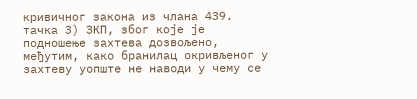кривичног закона из члана 439. тачка 3) ЗКП, због које је подношење захтева дозвољено, међутим, како бранилац окривљеног у захтеву уопште не наводи у чему се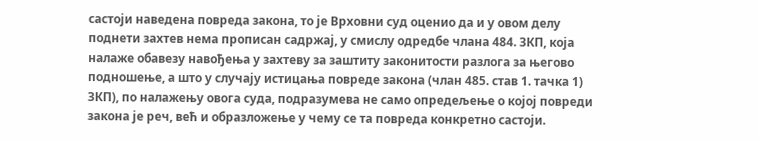састоји наведена повреда закона, то је Врховни суд оценио да и у овом делу поднети захтев нема прописан садржај, у смислу одредбе члана 484. ЗКП, која налаже обавезу навођења у захтеву за заштиту законитости разлога за његово подношење, а што у случају истицања повреде закона (члан 485. став 1. тачка 1) ЗКП), по налажењу овога суда, подразумева не само опредељење о којој повреди закона је реч, већ и образложење у чему се та повреда конкретно састоји.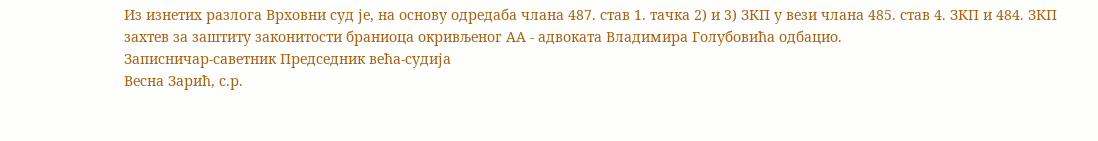Из изнетих разлога Врховни суд је, на основу одредаба члана 487. став 1. тачка 2) и 3) ЗКП у вези члана 485. став 4. ЗКП и 484. ЗКП захтев за заштиту законитости браниоца окривљеног АА - адвоката Владимира Голубовића одбацио.
Записничар-саветник Председник већа-судија
Весна Зарић, с.р.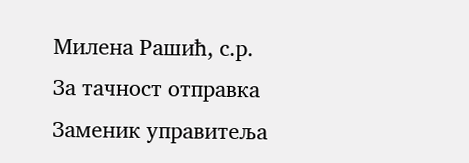Милена Рашић, с.р.
За тачност отправка
Заменик управитеља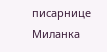писарнице
Миланка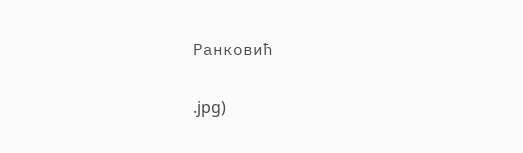Ранковић

.jpg)